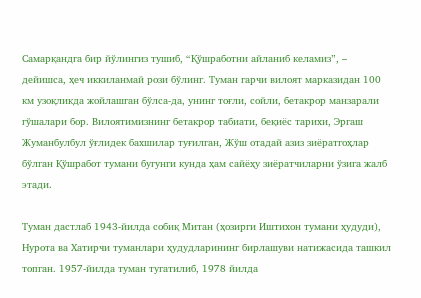Самарқандга бир йўлингиз тушиб, “Қўшработни айланиб келамиз”, – дейишса, ҳеч иккиланмай рози бўлинг. Туман гарчи вилоят марказидан 100 км узоқликда жойлашган бўлса-да, унинг тоғли, сойли, бетакрор манзарали гўшалари бор. Вилоятимизнинг бетакрор табиати, беқиёс тарихи, Эргаш Жуманбулбул ўғлидек бахшилар туғилган, Жўш отадай азиз зиёратгоҳлар бўлган Қўшработ тумани бугунги кунда ҳам сайёҳу зиёратчиларни ўзига жалб этади.

Туман дастлаб 1943-йилда собиқ Митан (ҳозирги Иштихон тумани ҳудуди), Нурота ва Хатирчи туманлари ҳудудларининг бирлашуви натижасида ташкил топган. 1957-йилда туман тугатилиб, 1978 йилда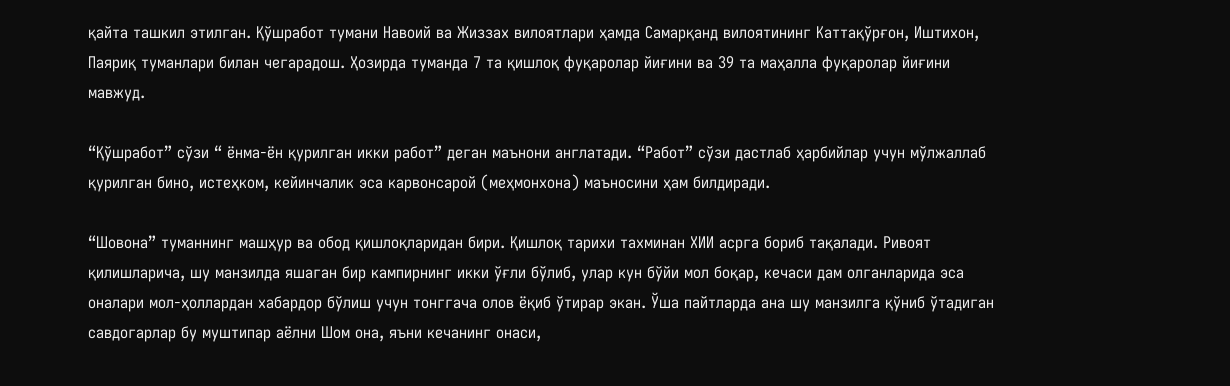қайта ташкил этилган. Қўшработ тумани Навоий ва Жиззах вилоятлари ҳамда Самарқанд вилоятининг Каттақўрғон, Иштихон, Паяриқ туманлари билан чегарадош. Ҳозирда туманда 7 та қишлоқ фуқаролар йиғини ва 39 та маҳалла фуқаролар йиғини мавжуд.

“Қўшработ” сўзи “ ёнма-ён қурилган икки работ” деган маънони англатади. “Работ” сўзи дастлаб ҳарбийлар учун мўлжаллаб қурилган бино, истеҳком, кейинчалик эса карвонсарой (меҳмонхона) маъносини ҳам билдиради.

“Шовона” туманнинг машҳур ва обод қишлоқларидан бири. Қишлоқ тарихи тахминан ХИИ асрга бориб тақалади. Ривоят қилишларича, шу манзилда яшаган бир кампирнинг икки ўғли бўлиб, улар кун бўйи мол боқар, кечаси дам олганларида эса оналари мол-ҳоллардан хабардор бўлиш учун тонггача олов ёқиб ўтирар экан. Ўша пайтларда ана шу манзилга қўниб ўтадиган савдогарлар бу муштипар аёлни Шом она, яъни кечанинг онаси,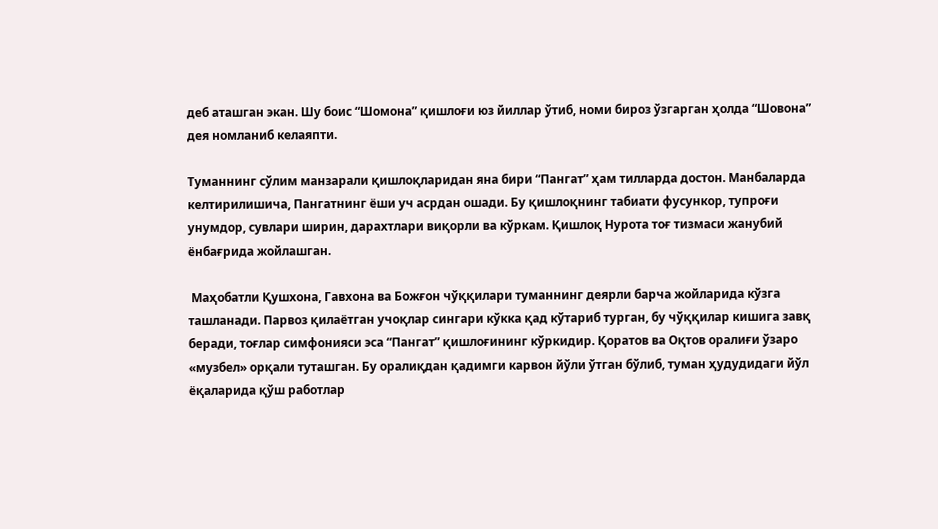деб аташган экан. Шу боис “Шомона” қишлоғи юз йиллар ўтиб, номи бироз ўзгарган ҳолда “Шовона” дея номланиб келаяпти.

Туманнинг сўлим манзарали қишлоқларидан яна бири “Пангат” ҳам тилларда достон. Манбаларда келтирилишича, Пангатнинг ёши уч асрдан ошади. Бу қишлоқнинг табиати фусункор, тупроғи унумдор, сувлари ширин, дарахтлари виқорли ва кўркам. Қишлоқ Нурота тоғ тизмаси жанубий ёнбағрида жойлашган.

 Маҳобатли Қушхона, Гавхона ва Божғон чўққилари туманнинг деярли барча жойларида кўзга ташланади. Парвоз қилаётган учоқлар сингари кўкка қад кўтариб турган, бу чўққилар кишига завқ беради, тоғлар симфонияси эса “Пангат” қишлоғининг кўркидир. Қоратов ва Оқтов оралиғи ўзаро «музбел» орқали туташган. Бу оралиқдан қадимги карвон йўли ўтган бўлиб, туман ҳудудидаги йўл ёқаларида қўш работлар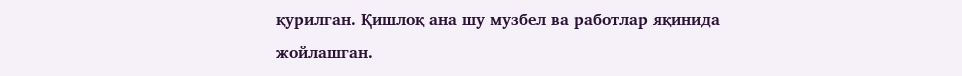қурилган. Қишлоқ ана шу музбел ва работлар яқинида жойлашган.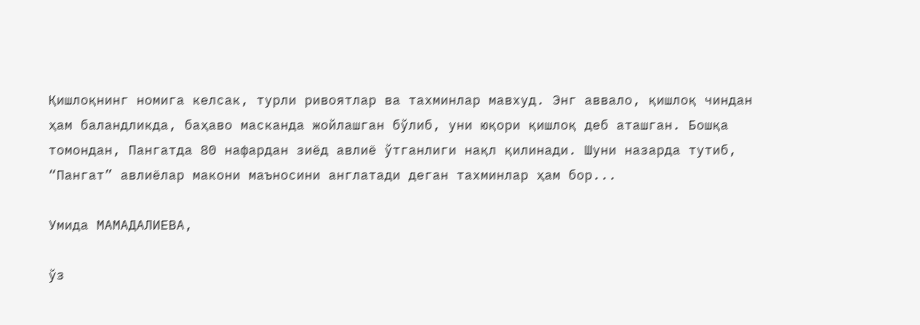Қишлоқнинг номига келсак, турли ривоятлар ва тахминлар мавхуд. Энг аввало, қишлоқ чиндан ҳам баландликда, баҳаво масканда жойлашган бўлиб, уни юқори қишлоқ деб аташган. Бошқа томондан, Пангатда 80 нафардан зиёд авлиё ўтганлиги нақл қилинади. Шуни назарда тутиб, “Пангат” авлиёлар макони маъносини англатади деган тахминлар ҳам бор...

Умида МАМАДАЛИЕВА,

ўз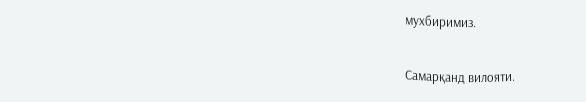мухбиримиз.

Самарқанд вилояти.